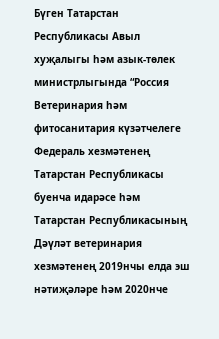Бүген Татарстан Республикасы Авыл хуҗалыгы һәм азык-төлек министрлыгында “Россия Ветеринария һәм фитосанитария күзәтчелеге Федераль хезмәтенең Татарстан Республикасы буенча идарәсе һәм Татарстан Республикасының Дәүләт ветеринария хезмәтенең 2019нчы елда эш нәтиҗәләре һәм 2020нче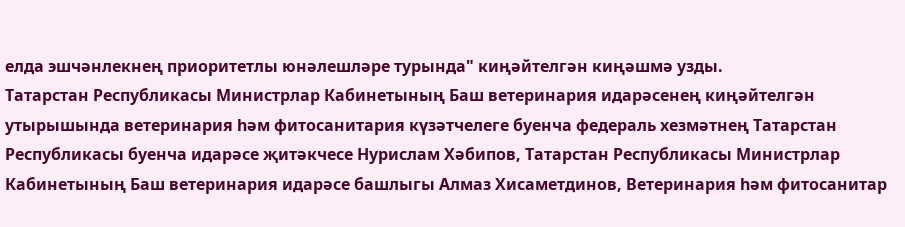елда эшчәнлекнең приоритетлы юнәлешләре турында" киңәйтелгән киңәшмә узды.
Татарстан Республикасы Министрлар Кабинетының Баш ветеринария идарәсенең киңәйтелгән утырышында ветеринария һәм фитосанитария күзәтчелеге буенча федераль хезмәтнең Татарстан Республикасы буенча идарәсе җитәкчесе Нурислам Хәбипов, Татарстан Республикасы Министрлар Кабинетының Баш ветеринария идарәсе башлыгы Алмаз Хисаметдинов, Ветеринария һәм фитосанитар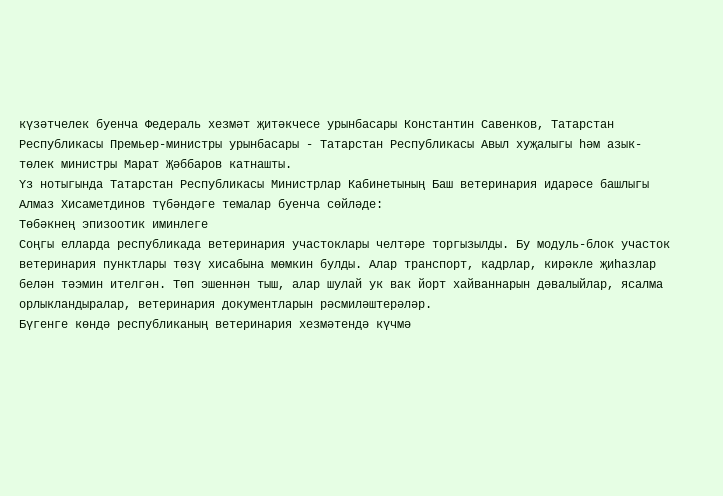күзәтчелек буенча Федераль хезмәт җитәкчесе урынбасары Константин Савенков, Татарстан Республикасы Премьер-министры урынбасары - Татарстан Республикасы Авыл хуҗалыгы һәм азык-төлек министры Марат Җәббаров катнашты.
Үз нотыгында Татарстан Республикасы Министрлар Кабинетының Баш ветеринария идарәсе башлыгы Алмаз Хисаметдинов түбәндәге темалар буенча сөйләде:
Төбәкнең эпизоотик иминлеге
Соңгы елларда республикада ветеринария участоклары челтәре торгызылды. Бу модуль-блок участок ветеринария пунктлары төзү хисабына мөмкин булды. Алар транспорт, кадрлар, кирәкле җиһазлар белән тәэмин ителгән. Төп эшеннән тыш, алар шулай ук вак йорт хайваннарын дәвалыйлар, ясалма орлыкландыралар, ветеринария документларын рәсмиләштерәләр.
Бүгенге көндә республиканың ветеринария хезмәтендә күчмә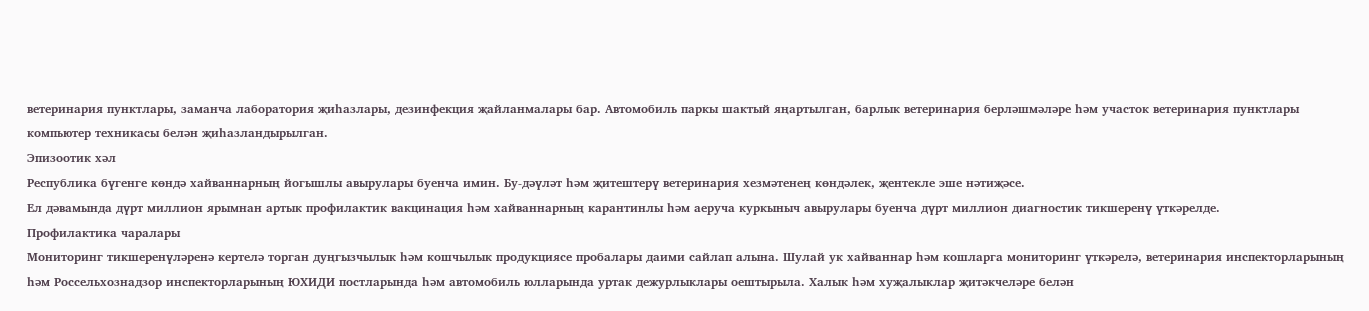ветеринария пунктлары, заманча лаборатория җиһазлары, дезинфекция җайланмалары бар. Автомобиль паркы шактый яңартылган, барлык ветеринария берләшмәләре һәм участок ветеринария пунктлары компьютер техникасы белән җиһазландырылган.
Эпизоотик хәл
Республика бүгенге көндә хайваннарның йогышлы авырулары буенча имин. Бу-дәүләт һәм җитештерү ветеринария хезмәтенең көндәлек, җентекле эше нәтиҗәсе.
Ел дәвамында дүрт миллион ярымнан артык профилактик вакцинация һәм хайваннарның карантинлы һәм аеруча куркыныч авырулары буенча дүрт миллион диагностик тикшеренү үткәрелде.
Профилактика чаралары
Мониторинг тикшеренүләренә кертелә торган дуңгызчылык һәм кошчылык продукциясе пробалары даими сайлап алына. Шулай ук хайваннар һәм кошларга мониторинг үткәрелә, ветеринария инспекторларының һәм Россельхознадзор инспекторларының ЮХИДИ постларында һәм автомобиль юлларында уртак дежурлыклары оештырыла. Халык һәм хуҗалыклар җитәкчеләре белән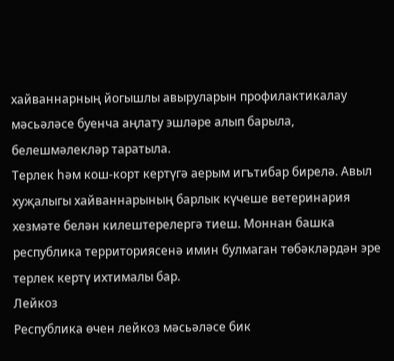хайваннарның йогышлы авыруларын профилактикалау мәсьәләсе буенча аңлату эшләре алып барыла, белешмәлекләр таратыла.
Терлек һәм кош-корт кертүгә аерым игътибар бирелә. Авыл хуҗалыгы хайваннарының барлык күчеше ветеринария хезмәте белән килештерелергә тиеш. Моннан башка республика территориясенә имин булмаган төбәкләрдән эре терлек кертү ихтималы бар.
Лейкоз
Республика өчен лейкоз мәсьәләсе бик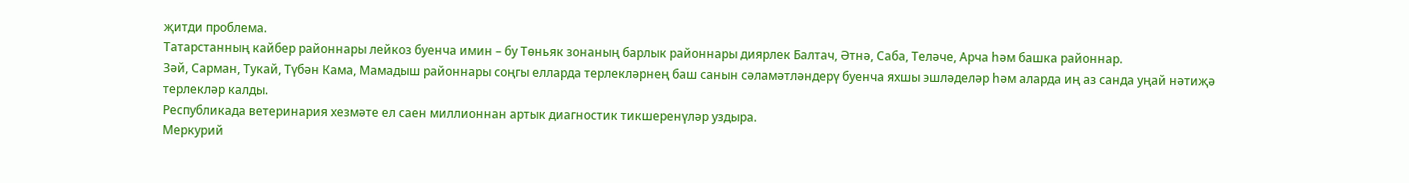җитди проблема.
Татарстанның кайбер районнары лейкоз буенча имин – бу Төньяк зонаның барлык районнары диярлек Балтач, Әтнә, Саба, Теләче, Арча һәм башка районнар.
Зәй, Сарман, Тукай, Түбән Кама, Мамадыш районнары соңгы елларда терлекләрнең баш санын сәламәтләндерү буенча яхшы эшләделәр һәм аларда иң аз санда уңай нәтиҗә терлекләр калды.
Республикада ветеринария хезмәте ел саен миллионнан артык диагностик тикшеренүләр уздыра.
Меркурий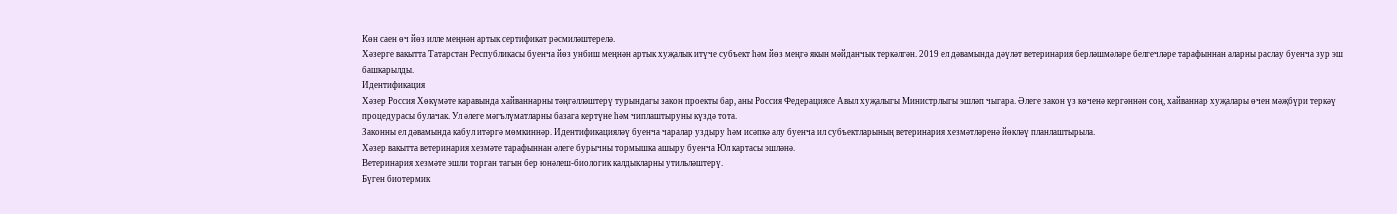Көн саен өч йөз илле меңнән артык сертификат рәсмиләштерелә.
Хәзерге вакытта Татарстан Республикасы буенча йөз унбиш меңнән артык хуҗалык итүче субъект һәм йөз меңгә якын мәйданчык теркәлгән. 2019 ел дәвамында дәүләт ветеринария берләшмәләре белгечләре тарафыннан аларны раслау буенча зур эш башкарылды.
Идентификация
Хәзер Россия Хөкүмәте каравында хайваннарны тәңгәлләштерү турындагы закон проекты бар, аны Россия Федерациясе Авыл хуҗалыгы Министрлыгы эшләп чыгара. Әлеге закон үз көченә кергәннән соң, хайваннар хуҗалары өчен мәҗбүри теркәү процедурасы булачак. Ул әлеге мәгълүматларны базага кертүне һәм чиплаштыруны күздә тота.
Законны ел дәвамында кабул итәргә мөмкиннәр. Идентификацияләү буенча чаралар уздыру һәм исәпкә алу буенча ил субъектларының ветеринария хезмәтләренә йөкләү планлаштырыла.
Хәзер вакытта ветеринария хезмәте тарафыннан әлеге бурычны тормышка ашыру буенча Юл картасы эшләнә.
Ветеринария хезмәте эшли торган тагын бер юнәлеш-биологик калдыкларны утильләштерү.
Бүген биотермик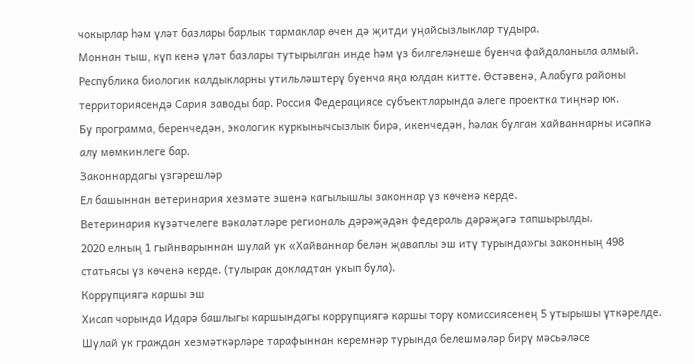чокырлар һәм үләт базлары барлык тармаклар өчен дә җитди уңайсызлыклар тудыра.
Моннан тыш, күп кенә үләт базлары тутырылган инде һәм үз билгеләнеше буенча файдаланыла алмый.
Республика биологик калдыкларны утильләштерү буенча яңа юлдан китте. Өстәвенә, Алабуга районы территориясендә Сария заводы бар. Россия Федерациясе субъектларында әлеге проектка тиңнәр юк.
Бу программа, беренчедән, экологик куркынычсызлык бирә, икенчедән, һәлак булган хайваннарны исәпкә алу мөмкинлеге бар.
Законнардагы үзгәрешләр
Ел башыннан ветеринария хезмәте эшенә кагылышлы законнар үз көченә керде.
Ветеринария күзәтчелеге вәкаләтләре региональ дәрәҗәдән федераль дәрәҗәгә тапшырылды.
2020 елның 1 гыйнварыннан шулай ук «Хайваннар белән җаваплы эш итү турында»гы законның 498 статьясы үз көченә керде. (тулырак докладтан укып була).
Коррупциягә каршы эш
Хисап чорында Идарә башлыгы каршындагы коррупциягә каршы тору комиссиясенең 5 утырышы үткәрелде.
Шулай ук граждан хезмәткәрләре тарафыннан керемнәр турында белешмәләр бирү мәсьәләсе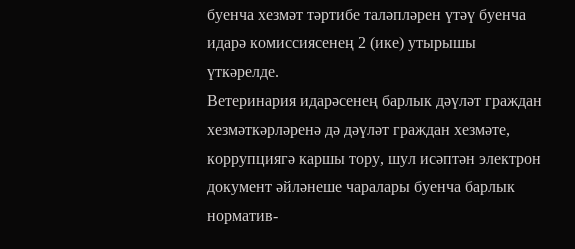буенча хезмәт тәртибе таләпләрен үтәү буенча идарә комиссиясенең 2 (ике) утырышы үткәрелде.
Ветеринария идарәсенең барлык дәүләт граждан хезмәткәрләренә дә дәүләт граждан хезмәте, коррупциягә каршы тору, шул исәптән электрон документ әйләнеше чаралары буенча барлык норматив-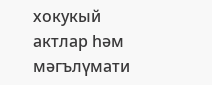хокукый актлар һәм мәгълүмати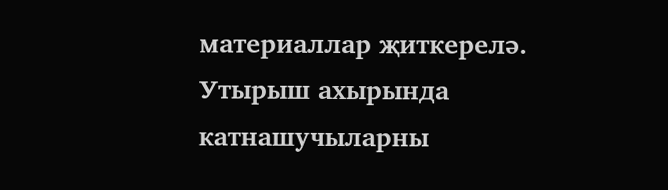материаллар җиткерелә.
Утырыш ахырында катнашучыларны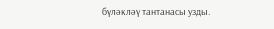бүләкләү тантанасы узды.